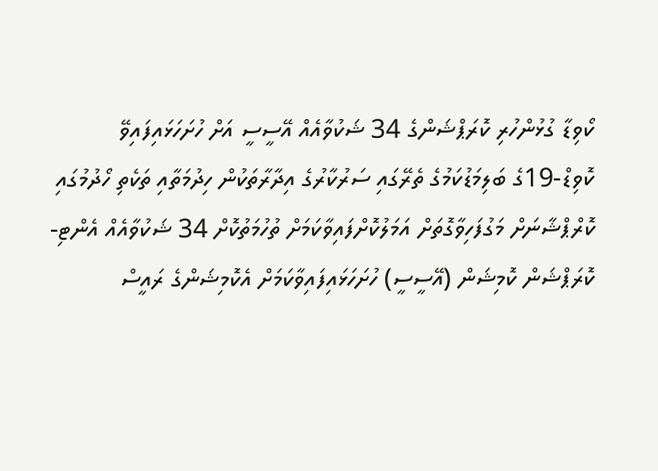ކޯވިޑާ ގުޅުންހުރި ކޮރަޕްޝަންގެ 34 ޝަކުވާއެއް އޭސީސީ އަށް ހުށަހަޅައިފައިވޭ
ކޮވިޑް-19ގެ ބަލިމަޑުކަމުގެ ތެރޭގައި ސަރުކާރުގެ އިދާރާތަކުން ހިދުމަތާއި ތަކެތި ހޯދުމުގައި ކޮރްޕްޝާނަށް މަގުފަހިވާގޮތަށް އަމަލުކޮށްފައިވާކަމަށް ތުހުމަތުކޮށް 34 ޝަކުވާއެއް އެންޓި- ކޮރަޕްޝަން ކޮމިޝަން (އޭސީސީ) ހުށަހަޅައިފައިވާކަމަށް އެކޮމިޝަންގެ ރައީސް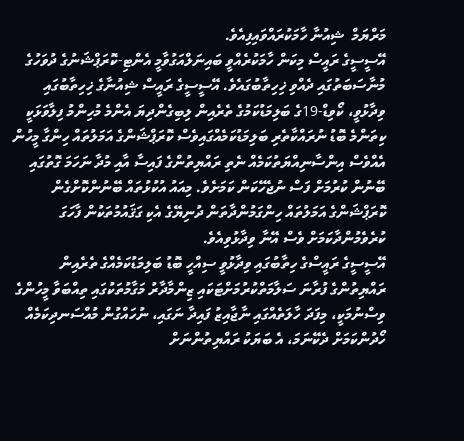މަރްޔަމް  ޝިއުނާ ހާމަކުރައްވައިފިއެވެ.
އޭސީސީގެ ރައީސް މިކަން ހާމަކުރެއްވީ ބައިނަލްއަގުވާމީ އެންޓި-ކޮރަޕްޝަނުގެ ދުވަހުގެ މުނާސަބަތުގައި ދެއްވި ޚިހިތާބުގައެވެ. އޭސީސީގެ ރައީސް ޝިއުނާގެ ޚިހިތާބުގައި ވިދާޅުވީ، ކޯވިޑް-19ގެ ބަލިމަޑުކަމުގެ ތެރެއިން ލިބިގެންދިޔަ އެންމެ މުހިންމު ފިލާވަޅަކީ ކިތަންމެ ބޮޑު ނުރައްކާތެރި ބަލިމަޑުކަމެއްގައިވެސް ކޮރަޕްޝަންގެ އަމަލުތައް ހިންގާ މީހުން އެއްވެސް އިންސާނިއްޔަތުކަމެއް ނެތި ރައްޔިތުންގެ ފައިސާ އާއި މުދާ ނަހަމަ ގޮތުގައި ބޭނުން ކުރުމަށް ފަސް ނުޖެހޭކަން ކަމަށެވެ. މިއައު އުކުޅުތައް ބޭނުންކޮށްގެން ކޮރަޕްޝަންގެ އަމަލުތައް ހިންގަމުންދާތަން ދުނިޔޭގެ އެކި ގަޤައުމުތަކުން ފާހަގަ ކުރެވެމުންދާކަމަށް ވެސް އޭނާ ވިދާޅުވިއެވެ.
އޭސީސީގެ ރައީސްގެ ހިތާބުގައި ވިދާޅުވީ ސިއްހީ ބޮޑު ބަލިމަޑުކަމެއްގެ ތެރެއިން ރައްޔިތުންގެ ފުރާނަ ސަލާމަތްކުރުމަށްޓަކައި ޒިންމާދާރު މަގާމުތަކުގައި ތިއްބަވާ މީހުންގެ ވިސްނުމަކީ، މިފަދަ ހާލަތެއްގައި ނާޖާއިޒު ފައިދާ ނަގައި، ނުހައްގުން މުއްސަނދިކަމެއް ހޯދުންކަމަށް ދެކޭނަމަ، އެ ބަޔަކު ރައްޔިތުންނަށް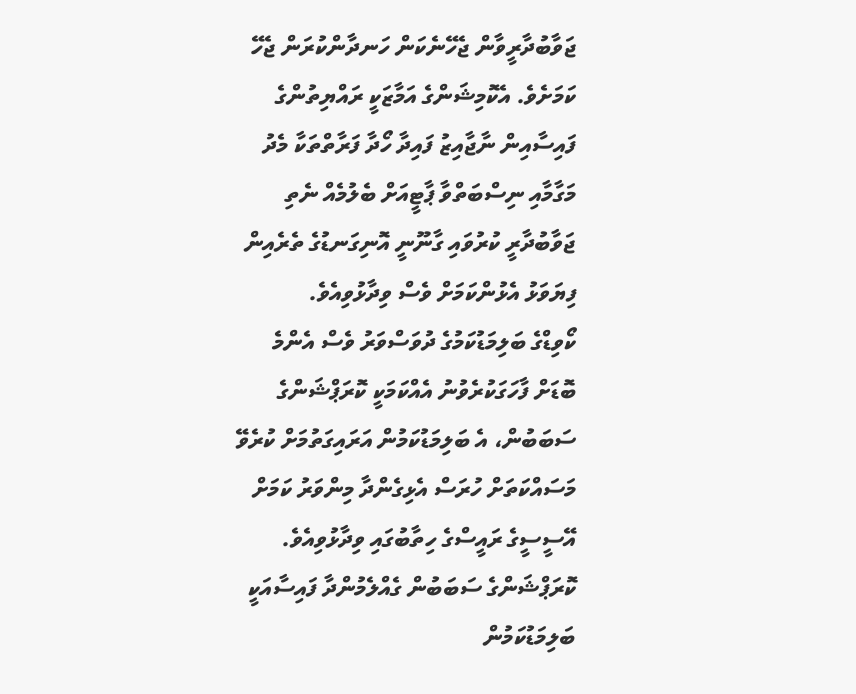ޖަވާބުދާރީވާން ޖެހޭނެކަން ހަނދާންކުރަން ޖެހޭ ކަމަށެވެ. އެކޮމިޝަންގެ އަމާޒަކީ ރައްޔިތުންގެ ފައިސާއިން ނާޖާއިޒު ފައިދާ ހޯދާ ފަރާތްތަކާ މެދު މަގާމާއި ނިސްބަތްވާ ޕާޓީއަށް ބެލުމެއް ނެތި ޖަވާބުދާރީ ކުރުވައި ގާނޫނީ އޮނިގަނޑުގެ ތެރެއިން ފިޔަވަޅު އެޅުންކަމަށް ވެސް ވިދާޅުވިއެވެ.
ކޯވިޑްގެ ބަލިމަޑުކަމުގެ ދުވަސްވަރު ވެސް އެންމެ ބޮޑަށް ފާހަގަކުރެވުނު އެއްކަމަކީ ކޮރަޕްޝަންގެ ސަބަބުން، އެ ބަލިމަޑުކަމުން އަރައިގަތުމަށް ކުރެވޭ މަސައްކަތަށް ހުރަސް އެޅިގެންދާ މިންވަރު ކަމަށް އޭސީސީގެ ރައީސްގެ ހިތާބުގައި ވިދާޅުވިއެވެ. ކޮރަޕްޝަންގެ ސަބަބުން ގެއްލެމުންދާ ފައިސާއަކީ ބަލިމަޑުކަމުން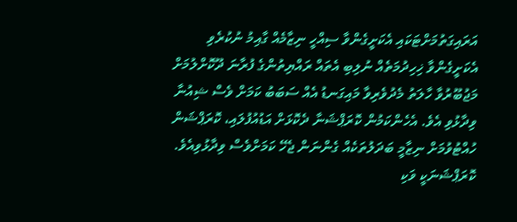އަރައިގަތުމަށްޓަކައި އެކަށީގެންވާ ސިއްހީ ނިޒާމެއް ގާއިމު ނުކުރެވި އެކަށީގެންވާ ޚިހިދުމަތެއް ނުލިބި އެތައް ރައްޔިތުންގެ ފުރާނަ ދޫކޮށްލުމަށް މަޖުބޫރުވާ ހާލަތު މެދުވެރިވާ މައިގަނޑު އެއް ސަބަބު ކަމަށް ވެސް ޝިއުނާ ވިދާޅުވި އެވެ. އެހެންކަމުން ކޮރަޕްޝަނާ ދެކޮޅަށް އަޑުއުފުލައި، ކޮރަޕްޝަން ހުއްޓުވުމަށް ނިޒާމީ ބަދަލުތަކެއް ގެންނަން ޖެހޭ ކަމަށްވެސް ވިދާޅުވިއެވެ.
ކޮރަޕްޝަނަކީ ވަކި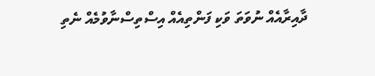ދާއިރާއެއް ނުވަތަ ވަކި ފަންތިއެއް އިސްތިސްނާވުމެއް ނެތި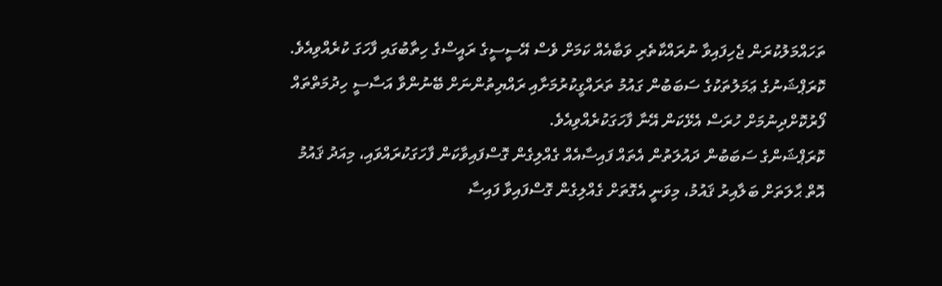ތަހައްމަލުކުރަން ޖެހިފައިވާ ނުރައްކާތެރި ވަބާއެއް ކަމަށް ވެސް އޭސީސީގެ ރައީސްގެ ހިތާބުގައި ފާހަގަ ކުރެއްވިއެވެ. ކޮރަޕްޝަނުގެ ޢަމަލުތަކުގެ ސަބަބުން ގައުމު ތަރައްގީކުރުމަށާއި ރައްޔިތުންނަށް ބޭނުންވާ އަސާސީ ހިދުމަތްތައް ފޯރުކޮށްދިނުމަށް ހުރަސް އެޅޭކަން އޭނާ ފާހަގަކުރެއްވިއެވެ.
ކޮރަޕްޝަންގެ ސަބަބުން ދައުލަތުން އެތައް ފައިސާއެއް ގެއްލިގެން ގޮސްފައިވާކަން ފާހަގަކުރައްވައި، މިއަދު ޤައުމު އޮތް ޙާލަތަށް ބަލާއިރު ޤައުމު، މިވަނީ އެގޮތަށް ގެއްލިގެން ގޮސްފައިވާ ފައިސާ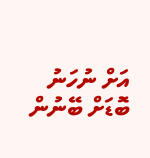އަށް ނުހަނު ބޮޑަށް ބޭނުން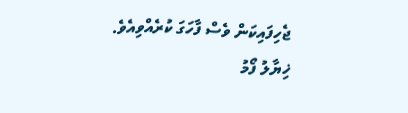ޖެހިފައިކަން ވެސް ފާހަގަ ކުރެއްވިއެވެ.
ޚިޔާލު ފޯމު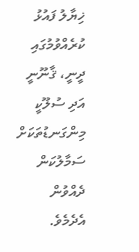ޚިޔާލު ފައުޅު ކުރެއްވުމުގައި ދީނީ، ޤާނޫނީ އަދި ސުލޫކީ މިންގަނޑުތަކަށް ސަމާލުކަން ދެއްވުން އެދެމެވެ.